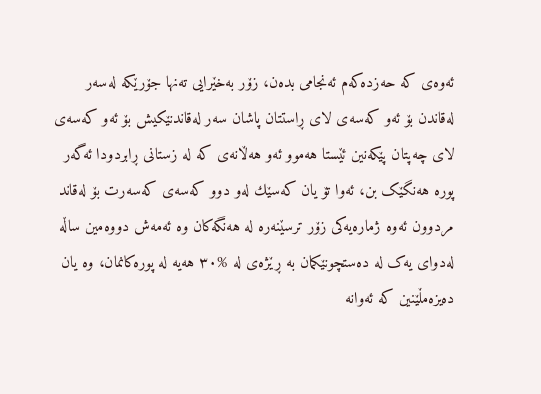ئەوەی کە حەزدەکەم ئەنجامی بدەن، زۆر بەخێرایی تەنها جۆرێکە لەسەر لەقاندن بۆ ئەو کەسەی لای ڕاستتان پاشان سەر لەقاندنێکیش بۆ ئەو کەسەی لای چەپتان پێکەنین ئێستا هەموو ئەو هەڵانەی کە لە زستانی ڕابردودا ئەگەر پورە هەنگێک بن، ئەوا تۆ یان کەسێك لەو دوو کەسەی کەسەرت بۆ لەقاند مردوون ئەوە ژمارەیەکی زۆر ترسێنەرە لە هەنگەکان وە ئەمەش دووەمین ساڵە لەدوای یەک لە دەستچونێکمان بە ڕێژەی لە %٣٠ هەیە لە پورەکانمان، وە یان دەیزەمڵێنین کە ئەوانە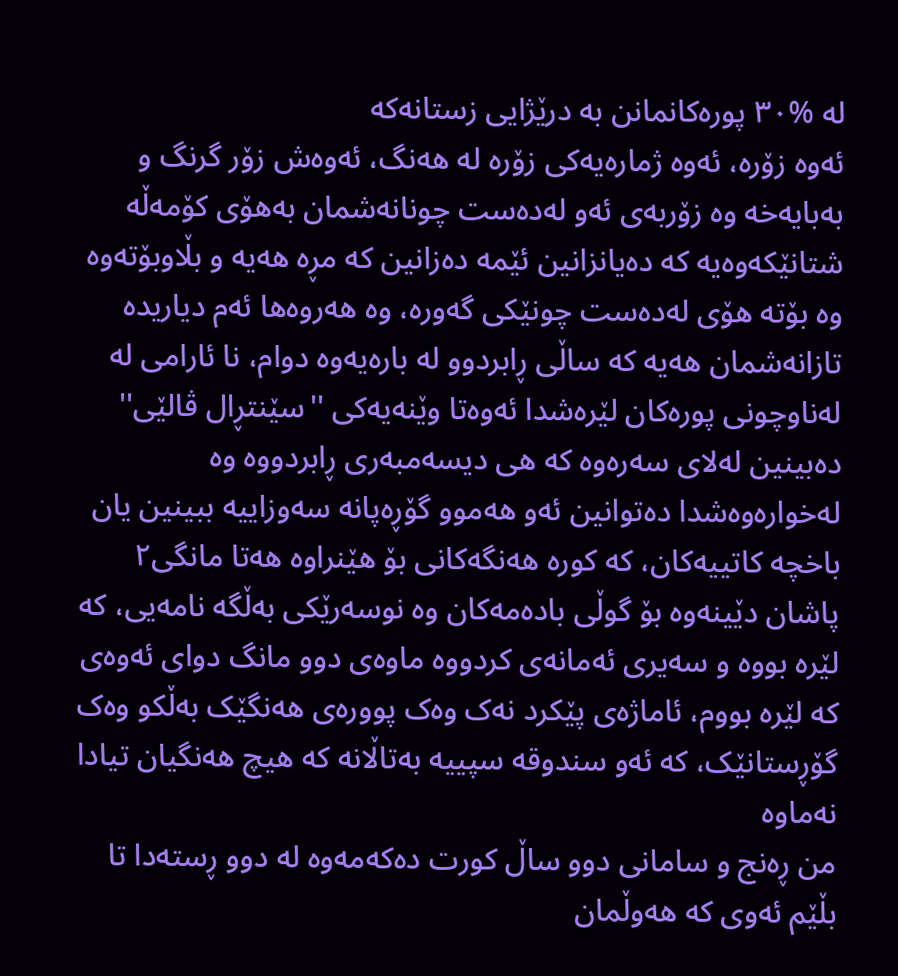لە %٣٠ پورەکانمانن بە درێژایی زستانەکە
ئەوە زۆرە، ئەوە ژمارەیەکی زۆرە لە هەنگ، ئەوەش زۆر گرنگ و بەبایەخە وە زۆربەی ئەو لەدەست چونانەشمان بەهۆی کۆمەڵە شتانێکەوەیە کە دەیانزانین ئێمە دەزانین کە مڕە هەیە و بڵاوبۆتەوە وە بۆتە هۆی لەدەست چونێکی گەورە، وە هەروەها ئەم دیاریدە تازانەشمان هەیە کە ساڵی ڕابردوو لە بارەیەوە دوام، نا ئارامی لە لەناوچونی پورەکان لێرەشدا ئەوەتا وێنەیەکی ''سێنتڕال ڤالێی'' دەبینین لەلای سەرەوە کە هی دیسەمبەری ڕابردووە وە لەخوارەوەشدا دەتوانین ئەو هەموو گۆڕەپانە سەوزاییە ببینین یان باخچە کاتییەکان، کە کورە هەنگەکانی بۆ هێنراوە هەتا مانگی٢ پاشان دێینەوە بۆ گوڵی بادەمەکان وە نوسەرێکی بەڵگە نامەیی، کە لێرە بووە و سەیری ئەمانەی کردووە ماوەی دوو مانگ دوای ئەوەی کە لێرە بووم، ئاماژەی پێکرد نەک وەک پوورەی هەنگێک بەڵکو وەک گۆڕستانێک، کە ئەو سندوقە سپییە بەتاڵانە کە هیچ هەنگیان تیادا نەماوە
من ڕەنج و سامانی دوو ساڵ کورت دەکەمەوە لە دوو ڕستەدا تا بڵێم ئەوی کە هەوڵمان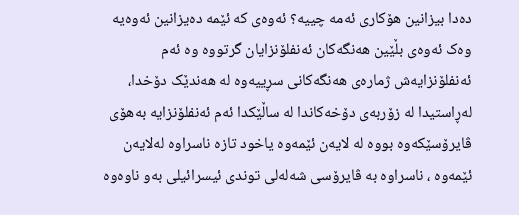دەدا بیزانین هۆکاری ئەمە چییە؟ ئەوەی کە ئێمە دەیزانین ئەوەیە وەک ئەوەی بڵێین هەنگەکان ئەنفلۆنزایان گرتووە وە ئەم ئەنفلۆنزایەش ژمارەی هەنگەکانی سڕییەوە لە هەندێک دۆخدا، لەڕاستیدا لە زۆربەی دۆخەکاندا لە ساڵێکدا ئەم ئەنفلۆنزایە بەهۆی ڤایرۆسێکەوە بووە لە لایەن ئێمەوە یاخود تازە ناسراوە لەلایەن ئێمەوە ، ناسراوە بە ڤایرۆسی شەلەلی توندی ئیسرائیلی بەو ناوەوە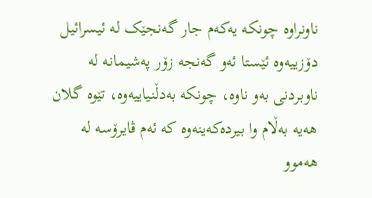ناونراوە چونکە یەکەم جار گەنجێک لە ئیسرائیل دۆزییەوە ئێستا ئەو گەنجە زۆر پەشیمانە لە ناوبردنی بەو ناوە، چونکە بەدڵنیاییەوە، تێوە گلان هەیە بەڵام وا بیردەکەینەوە کە ئەم ڤایرۆسە لە هەموو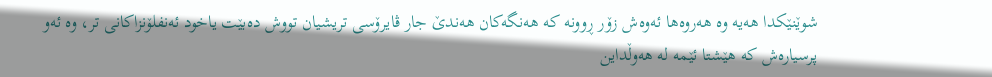شوێنێکدا هەیە وە هەروەها ئەوەش زۆر ڕوونە کە هەنگەکان هەندێ جار ڤایرۆسی تریشیان تووش دەبێت یاخود ئەنفلۆنزاکانی تر، وە ئەو پرسیارەش کە هێشتا ئێمە لە هەوڵداین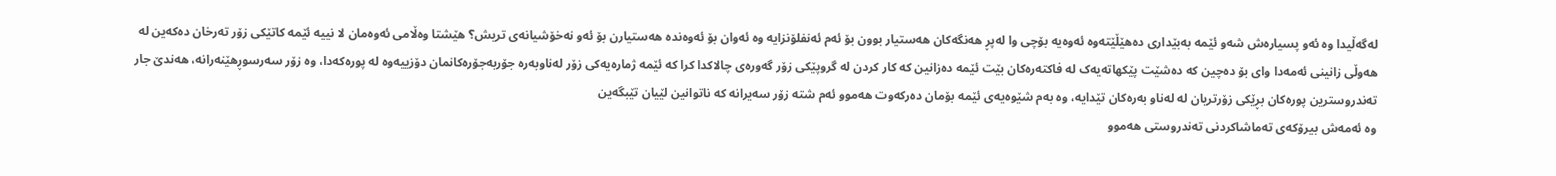لەگەڵیدا وە ئەو پسیارەش شەو ئێمە بەبێداری دەهێڵێتەوە ئەوەیە بۆچی وا لەپڕ هەنگەکان هەستیار بوون بۆ ئەم ئەنفلۆنزایە وە ئەوان بۆ ئەوەندە هەستیارن بۆ ئەو نەخۆشیانەی تریش؟ هێشتا وەڵامی ئەوەمان لا نییە ئێمە کاتێکی زۆر تەرخان دەکەین لە هەوڵی زانینی ئەمەدا وای بۆ دەچین کە دەشێت پێکهاتەیەک لە فاکتەرەکان بێت ئێمە دەزانین کە کار کردن لە گروپێکی زۆر گەورەی چالاکدا کرا کە ئێمە ژمارەیەکی زۆر لەناوبەرە جۆربەجۆرەکانمان دۆزییەوە لە پورەکەدا، وە زۆر سەرسوڕهێنەرانە، هەندێ جار تەندروسترین پورەکان بڕێکی زۆرتریان لە لەناو بەرەکان تێدایە، وە بەم شێوەیەی ئێمە بۆمان دەرکەوت هەموو ئەم شتە زۆر سەیرانە کە ناتوانین لێیان تێبگەین
وە ئەمەش بیرۆکەی تەماشاکردنی تەندروستی هەموو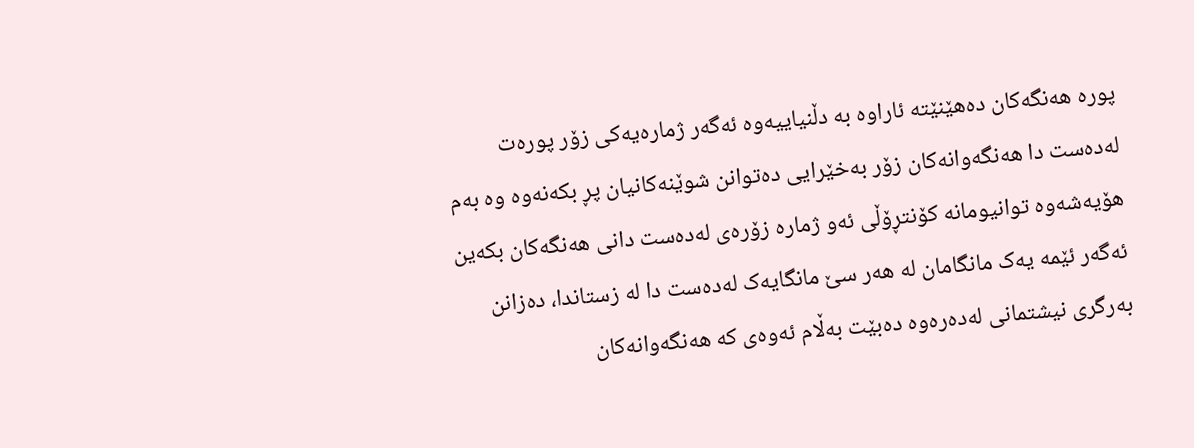پورە هەنگەکان دەهێنێتە ئاراوە بە دڵنیاییەوە ئەگەر ژمارەیەکی زۆر پورەت لەدەست دا هەنگەوانەکان زۆر بەخێرایی دەتوانن شوێنەکانیان پڕ بکەنەوە وە بەم هۆیەشەوە توانیومانە کۆنتڕۆڵی ئەو ژمارە زۆرەی لەدەست دانی هەنگەکان بکەین ئەگەر ئێمە یەک مانگامان لە هەر سێ مانگایەک لەدەست دا لە زستاندا، دەزانن بەرگری نیشتمانی لەدەرەوە دەبێت بەڵام ئەوەی کە هەنگەوانەکان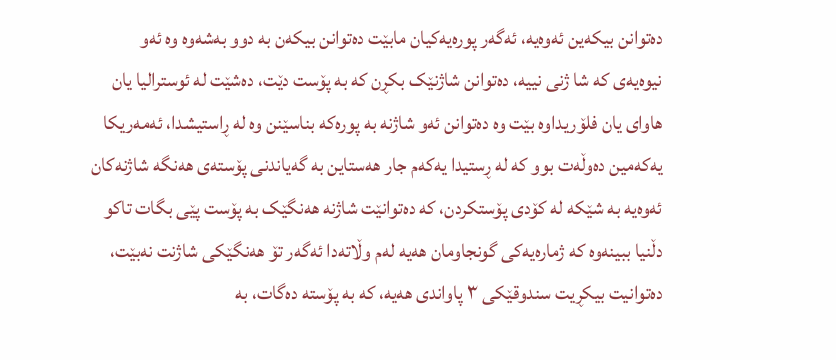دەتوانن بیکەین ئەوەیە، ئەگەر پورەیەکیان مابێت دەتوانن بیکەن بە دوو بەشەوە وە ئەو نیوەیەی کە شا ژنی نییە، دەتوانن شاژنێک بکڕن کە بە پۆست دێت، دەشێت لە ئوسترالیا یان هاوای یان فلۆریداوە بێت وە دەتوانن ئەو شاژنە بە پورەکە بناسێنن وە لە ڕاستیشدا، ئەمەریکا یەکەمین دەوڵەت بوو کە لە ڕستیدا یەکەم جار هەستاین بە گەیاندنی پۆستەی هەنگە شاژنەکان ئەوەیە بە شێکە لە کۆدی پۆستکردن، کە دەتوانێت شاژنە هەنگێک بە پۆست پێی بگات تاکو دڵنیا ببینەوە کە ژمارەیەکی گونجاومان هەیە لەم وڵاتەدا ئەگەر تۆ هەنگێکی شاژنت نەبێت، دەتوانیت بیکڕیت سندوقێکی ٣ پاواندی هەیە، کە بە پۆستە دەگات، بە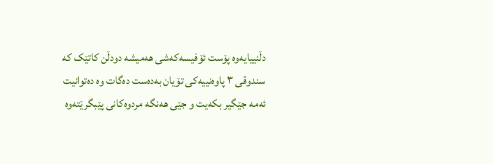دڵنییایەوە پۆست ئۆفیسەکەشی هەمیشە دودڵن کاتێک کە سندوقی ٣ پاوەنییەکی تۆیان بەدەست دەگات وە دەتوانیت ئەمە جێگیر بکەیت و جێی هەنگە مردوەکانی پێبگرێتەوە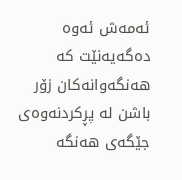ئەمەش ئەوە دەگەیەنێت کە هەنگەوانەکان زۆر باشن لە پڕکردنەوەی جێگەی هەنگە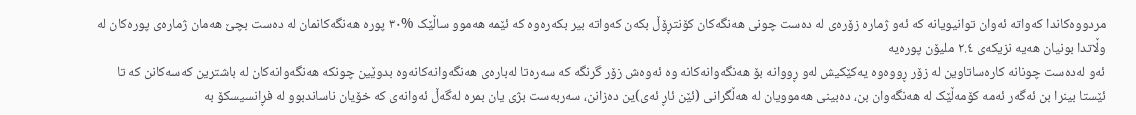مردووەکاندا کەواتە ئەوان توانیویانە کە ئەو ژمارە زۆرەی لە دەست چونی هەنگەکان کۆنتڕۆڵ بکەن کەواتە بیر بکەرەوە کە ئێمە هەموو ساڵێک %٣٠ پورە هەنگەکانمان لە دەست بچێ هەمان ژمارەی پورەکان لە وڵاتدا بونیان هەیە نزیکەی ٢.٤ ملیۆن پورەیە
ئەو لەدەست چونانە کارەساتاوین لە زۆر ڕووەوە یەکێکیش لەو ڕووانە بۆ هەنگەوانەکانە وە ئەوەش زۆر گرنگە کە سەرەتا لەبارەی هەنگەوانەکانەوە بدوێین چونکە هەنگەوانەکان لە باشترین کەسەکانن کە تا ئێستا بینرا بن ئەگەر ئەمە کۆمەڵێک لە هەنگەوان بن، دەبینی هەموویان لە هەڵگرانی (ئێن ئاڕ ئەی)ین دەزانن، سەربەست بژی یان بمرە لەگەڵ ئەوانەی کە خۆیان ناساندبوو لە فڕانسیسکۆ بە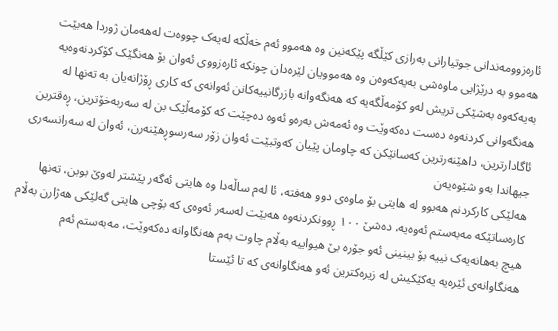ئارەزوومەندانی جوتیارانی بەرازی کێڵگە پێکەنین وە هەموو ئەم خەڵکە لەیەک چووەت لەهەمان ژوردا هەبێت هەموو بە درێژایی ماوەشی بەیەکەوەن وە هەموویان لێرەدان چونکە ئارەزووی ئەوان بۆ هەنگێک کۆکردنەوەیە بەیەکەوە بەشێکی تریش لەو کۆمەڵگەیە کە هەنگەوانە بازرگانییەکانن ئەوانەی کە کاری ڕۆژانەیان بە تەنها لە هەنگەوانی کردنەوە دەست دەکەوێت وە ئەمەش بەرەو ئەوە دەچێت کە کۆمەڵێک بن لە سەربەخۆترین، ڕەقترین ئاگادارترین، داهێنەرترین کەسانێکن کە چاومان پێیان کەوتبێت ئەوان زۆر سەرسوڕهێنەرن، ئەوان لە سەرانسەری جیهاندا بەو شێوەیەن
هەلێکی کارکردنم هەبوو لە هایتی بۆ ماوەی دوو هەفتە، ئا لەم ساڵەدا وە هایتی ئەگەر پێشتر لەوێ بوبن، تەنها کارەساتێکە مەبەستم ئەوەیە، دەشێ ١٠٠ ڕوونکردنەوە هەبێت لەسەر ئەوەی کە بۆچی هایتی گەلێکی هەژارن بەڵام هیچ بەهانەیەک نییە بۆ بینینی ئەو جۆرە بێ هیواییە بەڵام چاوت بەم هەنگاوانە دەکەوێت، مەبەستم ئەم هەنگاوانەی ئێرەیە یەکێکیش لە زیرەکترین ئەو هەنگاوانەی کە تا ئێستا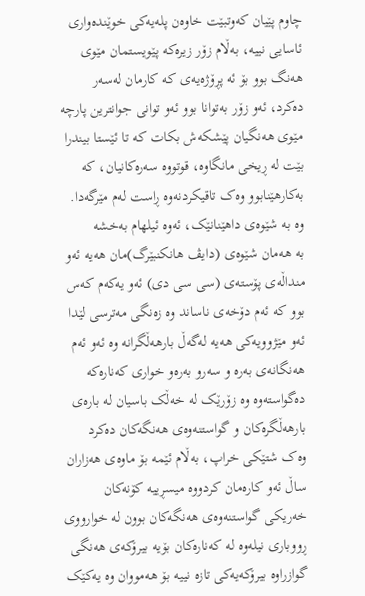چاوم پێیان کەوتبێت خاوەن پلەیەکی خوێندەواری ئاسایی نییە، بەڵام زۆر زیرەکە پێویستمان مێوی هەنگ بوو بۆ ئە پڕۆژەیەی کە کارمان لەسەر دەکرد، ئەو زۆر بەتوانا بوو ئەو توانی جوانترین پارچە مێوی هەنگیان پێشکەش بکات کە تا ئێستا بیندرا بێت لە ڕیخی مانگاوە، قوتووە سەرەکانیان، کە بەکارهێنابوو وەک تاقیکردنەوە ڕاست لەم مێرگەدا. وە بە شێوەی داهێنانێک، ئەوە ئیلهام بەخشە
بە هەمان شێوەی (دایڤ هانکنبێرگ)مان هەیە ئەو منداڵەی پۆستەی (سی سی دی) ئەو یەکەم کەس بوو کە ئەم دۆخەی ناساند وە زەنگی مەترسی لێدا ئەو مێژوویەکی هەیە لەگەڵ بارهەڵگرانە وە ئەو ئەم هەنگانەی بەرە و سەرو بەرەو خواری کەنارەکە دەگواستەوە وە زۆرێک لە خەڵک باسیان لە بارەی بارهەڵگرەکان و گواستنەوەی هەنگەکان دەکرد وەک شتێکی خراپ، بەڵام ئێمە بۆ ماوەی هەزاران ساڵ ئەو کارەمان کردووە میسڕییە کۆنەکان خەریکی گواستنەوەی هەنگەکان بوون لە خوارووی ڕووباری نیلەوە لە کەنارەکان بۆیە بیرۆکەی هەنگی گوازراوە بیرۆکەیەکی تازە نییە بۆ هەمووان وە یەکێک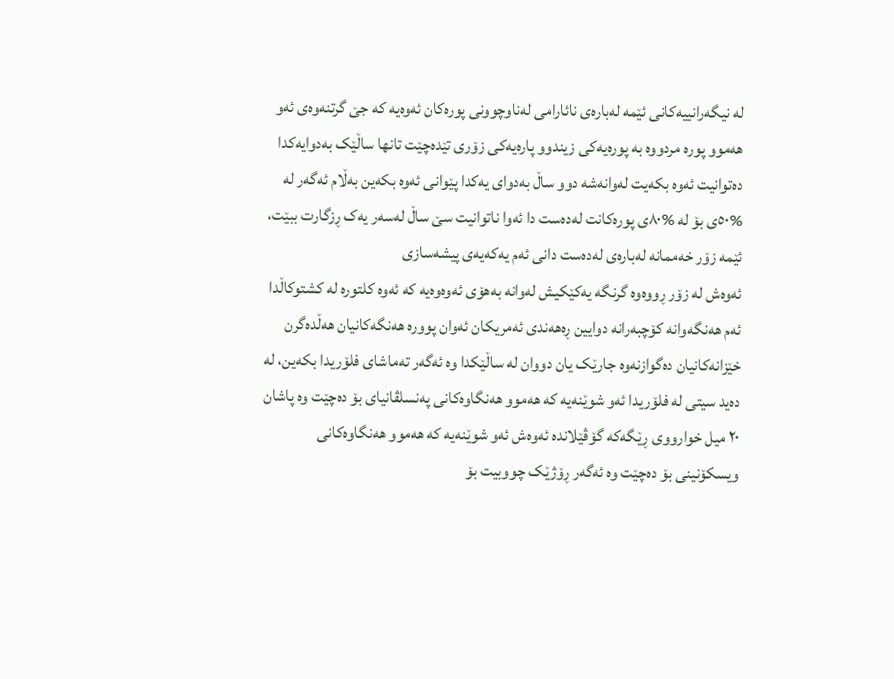لە نیگەرانییەکانی ئێمە لەبارەی نائارامی لەناوچوونی پورەکان ئەوەیە کە جێ گرتنەوەی ئەو هەموو پورە مردووە بە پورەیەکی زیندوو پارەیەکی زۆری تێدەچێت تانها ساڵێک بەدوایەکدا دەتوانیت ئەوە بکەیت لەوانەشە دوو ساڵ بەدوای یەکدا پێوانی ئەوە بکەین بەڵام ئەگەر لە %٥٠ی بۆ لە %٨٠ی پورەکانت لەدەست دا ئەوا ناتوانیت سێ ساڵ لەسەر یەک ڕزگارت ببێت، ئێمە زۆر خەممانە لەبارەی لەدەست دانی ئەم یەکەیەی پیشەسازی
ئەوەش لە زۆر ڕووەوە گرنگە یەکێکیش لەوانە بەهۆی ئەوەوەیە کە ئەوە کلتورە لە کشتوکاڵدا ئەم هەنگەوانە کۆچبەرانە دوایین ڕەهەندی ئەمریکان ئەوان پوورە هەنگەکانیان هەڵدەگرن خێزانەکانیان دەگوازنەوە جارێک یان دووان لە ساڵێکدا وە ئەگەر تەماشای فلۆریدا بکەین، لە دەید سیتی لە فلۆریدا ئەو شوێنەیە کە هەموو هەنگاوەکانی پەنسلڤانیای بۆ دەچێت وە پاشان ٢٠ میل خوارووی ڕێگەکە گۆڤێلاندە ئەوەش ئەو شوێنەیە کە هەموو هەنگاوەکانی ویسکۆنینی بۆ دەچێت وە ئەگەر ڕۆژێک چووبیت بۆ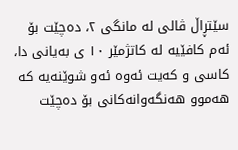سێتڕاڵ ڤالی لە مانگی ٢، دەچێت بۆ ئەم کافێیە لە کاتژمێر ١٠ ی بەیانی دا، کاسی و کەیت ئەوە ئەو شوێنەیە کە هەموو هەنگەوانەکانی بۆ دەچێت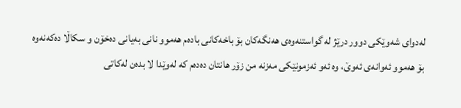لەدوای شەوێکی دوور درێژ لە گواستنەوەی هەنگەکان بۆ باخەکانی بادەم هەموو نانی بەیانی دەخۆن و سکاڵا دەکەنەوە بۆ هەموو ئەوانەی ئەوێ، وە ئەو ئەزمونێکی مەزنە من زۆر هانتان دەدەم کە لەوێدا لا بدەن لەکاتی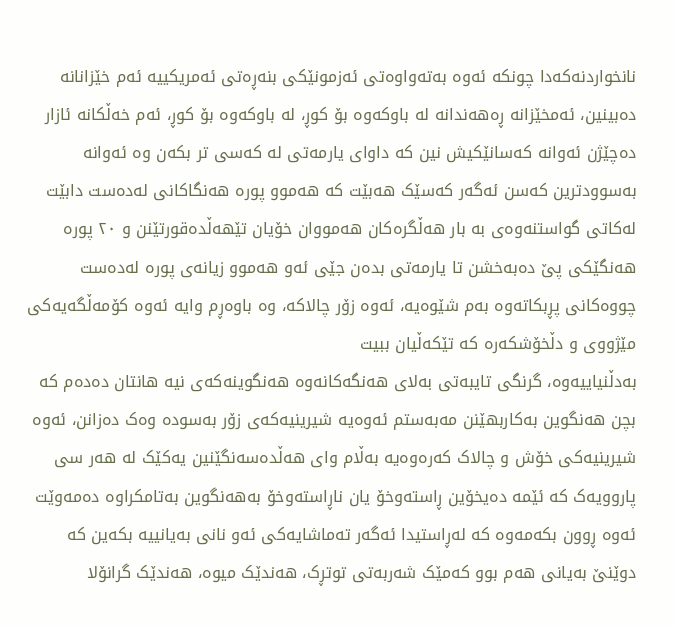نانخواردنەکەدا چونکە ئەوە بەتەواوەتی ئەزمونێکی بنەڕەتی ئەمریکییە ئەم خێزانانە دەبینین، ئەمخێزانە ڕەهەندانە لە باوکەوە بۆ کوڕ، لە باوکەوە بۆ کوڕ، ئەم خەڵکانە ئازار دەچێژن ئەوانە کەسانێکیش نین کە داوای یارمەتی لە کەسی تر بکەن وە ئەوانە بەسوودترین کەسن ئەگەر کەسێک هەبێت کە هەموو پورە هەنگاکانی لەدەست دابێت لەکاتی گواستنەوەی بە بار هەڵگرەکان هەمووان خۆیان تێهەڵدەقورتێنن و ٢٠ پورە هەنگێکی پێ دەبەخشن تا یارمەتی بدەن جێی ئەو هەموو زیانەی پورە لەدەست چووەکانی پڕبکاتەوە بەم شێوەیە، ئەوە زۆر چالاکە، وە باوەڕم وایە ئەوە کۆمەڵگەیەکی مێژووی و دڵخۆشکەرە کە تێکەڵیان ببیت
بەدڵنیاییەوە، گرنگی تایبەتی بەلای هەنگەکانەوە هەنگوینەکەی نیە هانتان دەدەم کە بچن هەنگوین بەکاربهێنن مەبەستم ئەوەیە شیرینیەکەی زۆر بەسودە وەک دەزانن، ئەوە شیرینیەکی خۆش و چالاک کەرەوەیە بەڵام وای هەڵدەسەنگێنین یەکێک لە هەر سی پاروویەک کە ئێمە دەیخۆین ڕاستەوخۆ یان ناڕاستەوخۆ بەهەنگوین بەتامکراوە دەمەوێت ئەوە ڕوون بکەمەوە کە لەڕاستیدا ئەگەر تەماشایەکی ئەو نانی بەیانییە بکەین کە دوێنێ بەیانی هەم بوو کەمێک شەربەتی توتڕک، هەندێک میوە، هەندێک گرانۆلا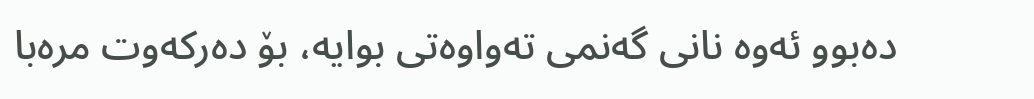دەبوو ئەوە نانی گەنمی تەواوەتی بوایە، بۆ دەرکەوت مرەبا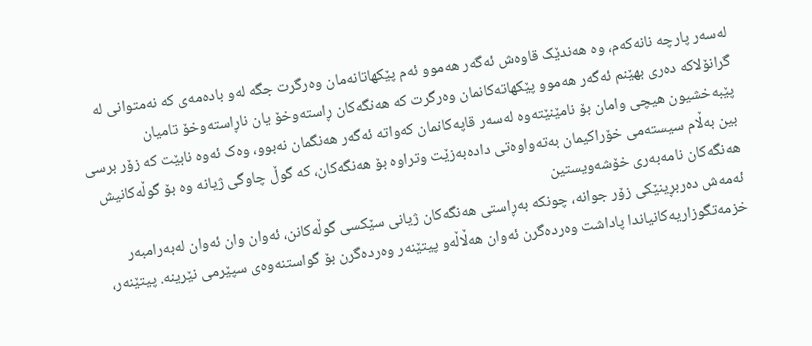لەسەر پارچە نانەکەم، وە هەندێک قاوەش ئەگەر هەموو ئەم پێکهاتانەمان وەرگرت جگە لەو بادەمەی کە نەمتوانی لە گرانۆلاکە دەری بهێنم ئەگەر هەموو پێکهاتەکانمان وەرگرت کە هەنگەکان ڕاستەوخۆ یان ناڕاستەوخۆ تامیان پێبەخشیون هیچی وامان بۆ نامێنێتەوە لەسەر قاپەکانمان کەواتە ئەگەر هەنگمان نەبوو، وەک ئەوە نابێت کە زۆر برسی بین بەڵام سیستەمی خۆراکیمان بەتەواوەتی دادەبەزێت وتراوە بۆ هەنگەکان، کە گوڵ چاوگی ژیانە وە بۆ گوڵەکانیش هەنگەکان نامەبەری خۆشەویستین
ئەمەش دەربڕینێکی زۆر جوانە، چونکە بەڕاستی هەنگەکان ژیانی سێکسی گوڵەکانن، ئەوان وان ئەوان لەبەرامبەر خزمەتگوزاریەکانیاندا پاداشت وەردەگرن ئەوان هەڵاڵەو پیتێنەر وەردەگرن بۆ گواستنەوەی سپێرمی نێرینە. پیتێنەر،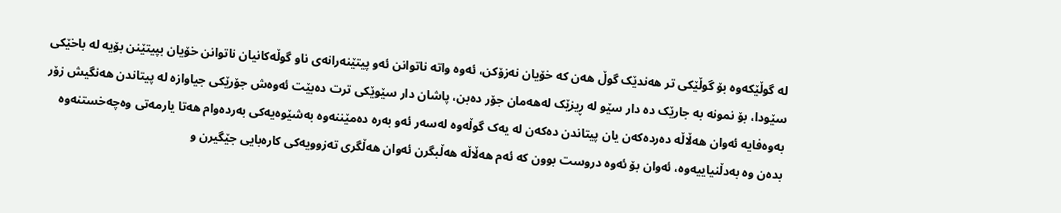لە گوڵێکەوە بۆ گوڵێکی تر هەندێک گوڵ هەن کە خۆیان نەزۆکن، ئەوە واتە ناتوانن ئەو پیتێنەرانەی ناو گوڵەکانیان ناتوانن خۆیان بپیتێنن بۆیە لە باخێکی سێودا، بۆ نمونە بە جارێک دە دار سێو لە ڕیزێک لەهەمان جۆر دەبن، پاشان دار سێوێکی ترت دەبێت ئەوەش جۆرێکی جیاوازە لە پیتاندن هەنگیش زۆر بەوەفایە ئەوان هەڵاڵە دەردەکەن یان پیتاندن دەکەن لە یەک گوڵەوە لەسەر ئەو بەرە دەمێننەوە بەشێوەیەکی بەردەوام هەتا یارمەتی وەچەخستنەوە بدەن وە بەدڵنیاییەوە، ئەوان بۆ ئەوە دروست بوون کە ئەم هەڵاڵە هەڵبگرن ئەوان هەڵگری تەزوویەکی کارەبایی جێگیرن و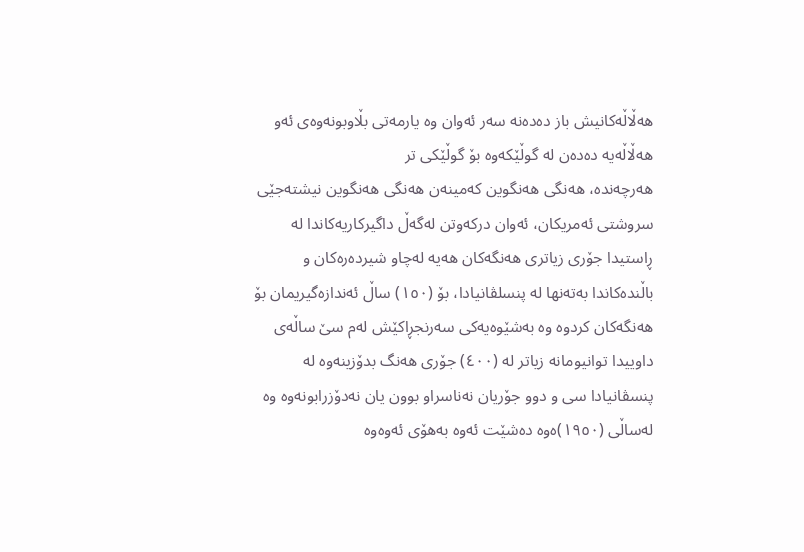هەڵاڵەکانیش باز دەدەنە سەر ئەوان وە یارمەتی بڵاوبونەوەی ئەو هەڵاڵەیە دەدەن لە گوڵێکەوە بۆ گوڵێکی تر
هەرچەندە، هەنگی هەنگوین کەمینەن هەنگی هەنگوین نیشتەجێی سروشتی ئەمریکان، ئەوان درکەوتن لەگەڵ داگیرکاریەکاندا لە ڕاستیدا جۆری زیاتری هەنگەکان هەیە لەچاو شیردەرەکان و باڵندەکاندا بەتەنها لە پنسلڤانیادا، بۆ (١٥٠) ساڵ ئەندازەگیریمان بۆ هەنگەکان کردوە وە بەشێوەیەکی سەرنجڕاکێش لەم سێ ساڵەی داوییدا توانیومانە زیاتر لە (٤٠٠) جۆری هەنگ بدۆزینەوە لە پنسڤانیادا سی و دوو جۆریان نەناسراو بوون یان نەدۆزرابونەوە وە لەساڵی (١٩٥٠)ەوە دەشێت ئەوە بەهۆی ئەوەوە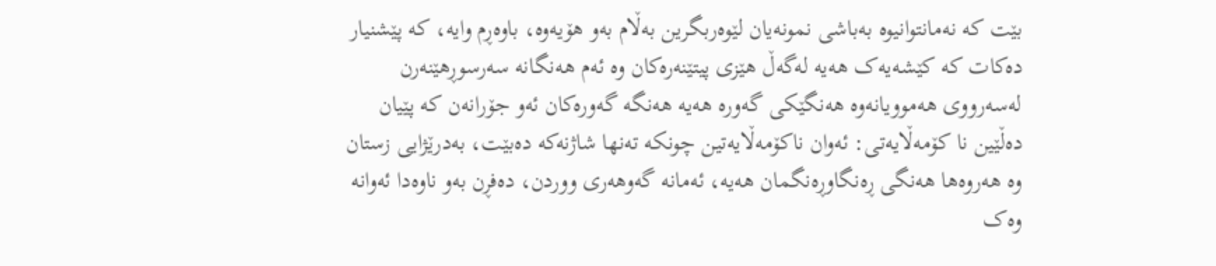بێت کە نەمانتوانیوە بەباشی نمونەیان لێوەربگرین بەڵام بەو هۆیەوە، باوەڕم وایە، کە پێشنیار دەکات کە کێشەیەک هەیە لەگەڵ هێزی پیتێنەرەکان وە ئەم هەنگانە سەرسوڕهێنەرن
لەسەرووی هەموویانەوە هەنگێکی گەورە هەیە هەنگە گەورەکان ئەو جۆرانەن کە پێیان دەڵێین نا کۆمەڵایەتی: ئەوان ناکۆمەڵایەتین چونکە تەنها شاژنەکە دەبێت، بەدرێژایی زستان وە هەروەها هەنگی ڕەنگاوڕەنگمان هەیە، ئەمانە گەوهەری ووردن، دەفڕن بەو ناوەدا ئەوانە وەک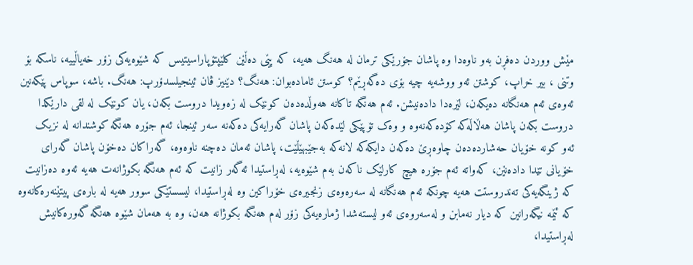مێش ووردن دەفڕن بەو ناوەدا وە پاشان جۆرێکی ترمان لە هەنگ هەیە، کە پێی دەڵێن کلێپتۆپاراسیتیس کە شێوەیەکی زۆر خەیاڵییە، ناسکە بۆ وتنی ، بیر خراپ، کوشتن ئەو ووشەیە چیە بۆی دەگەڕێم؟ کوستن ئامادەبوان: هەنگ؟ دێنیز ڤان ئینجیلسدۆرپ: هەنگ. باشە، سوپاس پێکەنین ئەوەی ئەم هەنگانە دەیکەن، لێرەدا دادەنیشن. ئەم هەنگە تاکانە هەوڵدەدەن کونێک لە زەویدا دروست بکەن، یان کونێک لە لقی دارێکدا دروست بکەن پاشان هەڵاڵەکە کۆدەکەنەوە و وەک تۆپێکی لێدەکەن پاشان گەرایەکی دەکەنە سەر ئینجا، ئەم جۆرە هەنگە کوشندانە لە نزیک ئەو کونە خۆیان حەشاردەدەن چاوەڕێ دەکەن دایکەکە لانەکە بەجێبهێڵێت، پاشان ئەمان دەچنە ناوەوە، گەراکان دەخۆن پاشان گەرای خۆیانی تێدا دادەنێن، کەواتە ئەم جۆرە هیچ کارلێک ناکەن بەم شێوەیە، لەڕاستیدا ئەگەر زانیت کە ئەم هەنگە بکوژانەت هەیە ئەوە دەزانیت کە ژینگەیەکی تەندروستت هەیە چونکە ئەم هەنگانە لە سەرەوەی زنجیرەی خۆراکین وە لەڕاستیدا، لیسستێکی سوور هەیە لە بارەی پیتێنەرەکانەوە کە ئێمە نیگەرانین کە دیار نەمابن و لەسەروەی ئەو لیستەشدا ژمارەیەکی زۆر لەم هەنگە بکوژانە هەن، وە بە هەمان شێوە هەنگە گەورەکانیش لەڕاستیدا،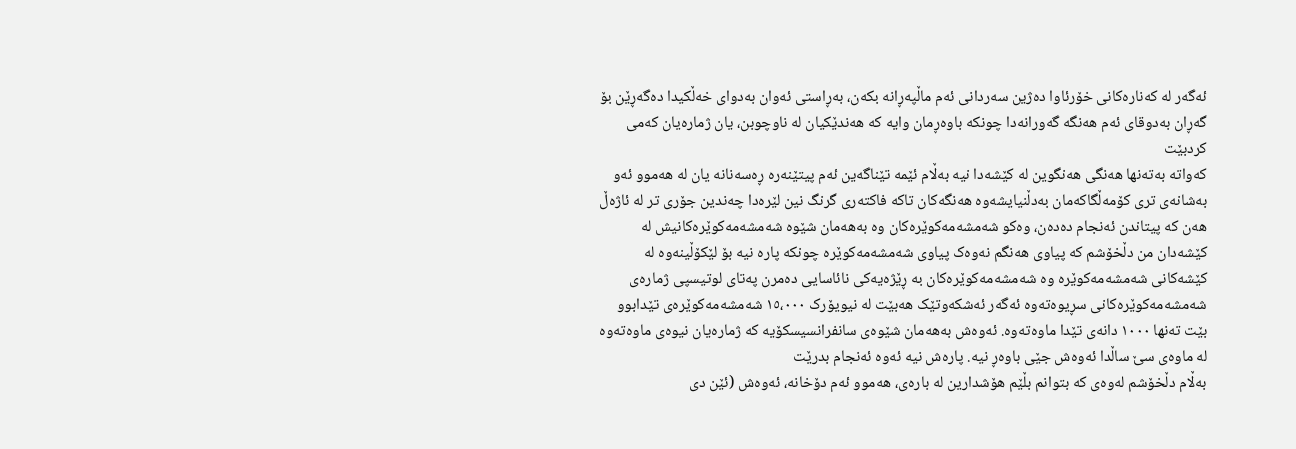ئەگەر لە کەنارەکانی خۆرئاوا دەژین سەردانی ئەم ماڵپەڕانە بکەن، بەڕاستی ئەوان بەدوای خەڵکیدا دەگەڕێن بۆ گەڕان بەدوقای ئەم هەنگە گەورانەدا چونکە باوەڕمان وایە کە هەندێکیان لە ناوچوبن، یان ژمارەیان کەمی کردبێت
کەواتە بەتەنها هەنگی هەنگوین لە کێشەدا نیە بەڵام ئێمە تێناگەین ئەم پیتێنەرە ڕەسەنانە یان لە هەموو ئەو بەشانەی تری کۆمەڵگاکەمان بەدڵنیایشەوە هەنگەکان تاکە فاکتەری گرنگ نین لێرەدا چەندین جۆری تر لە ئاژەڵ هەن کە پیتاندن ئەنجام دەدەن، وەکو شەمشەمەکوێرەکان وە بەهەمان شێوە شەمشەمەکوێرەکانیش لە کێشەدان من دڵخۆشم کە پیاوی هەنگم نەوەک پیاوی شەمشەمەکوێرە چونکە پارە نیە بۆ لێکۆڵینەوە لە کێشەکانی شەمشەمەکوێرە وە شەمشەمەکوێرەکان بە ڕێژەیەکی نائاسایی دەمرن پەتای لوتیسپی ژمارەی شەمشەمەکوێرەکانی سڕیوەتەوە ئەگەر ئەشکەوتێک هەبێت لە نیویۆرک ١٥،٠٠٠ شەمشەمەکوێرەی تێدابوو بێت تەنها ١٠٠٠ دانەی تێدا ماوەتەوە. ئەوەش بەهەمان شێوەی سانفرانسیسکۆیە کە ژمارەیان نیوەی ماوەتەوە لە ماوەی سێ ساڵدا ئەوەش جێی باوەڕ نیە. پارەش نیە ئەوە ئەنجام بدرێت
بەڵام دڵخۆشم لەوەی کە بتوانم بڵێم هۆشدارین لە بارەی، هەموو ئەم دۆخانە، ئەوەش (ئێن دی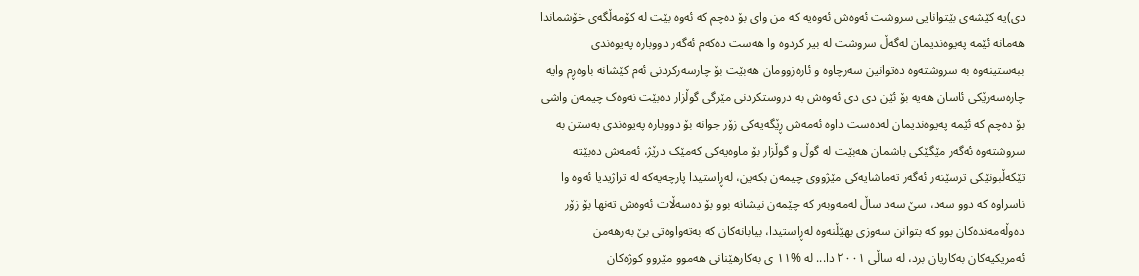دی)یە کێشەی بێتوانایی سروشت ئەوەش ئەوەیە کە من وای بۆ دەچم کە ئەوە بێت لە کۆمەڵگەی خۆشماندا هەمانە ئێمە پەیوەندیمان لەگەڵ سروشت لە بیر کردوە وا هەست دەکەم ئەگەر دووبارە پەیوەندی ببەستینەوە بە سروشتەوە دەتوانین سەرچاوە و ئارەزوومان هەبێت بۆ چارسەرکردنی ئەم کێشانە باوەڕم وایە چارەسەرێکی ئاسان هەیە بۆ ئێن دی دی ئەوەش بە دروستکردنی مێرگی گوڵزار دەبێت نەوەک چیمەن واشی بۆ دەچم کە ئێمە پەیوەندیمان لەدەست داوە ئەمەش ڕێگەیەکی زۆر جوانە بۆ دووبارە پەیوەندی بەستن بە سروشتەوە ئەگەر مێگێکی باشمان هەبێت لە گوڵ و گوڵزار بۆ ماوەیەکی کەمێک درێژ، ئەمەش دەبێتە تێکەڵبونێکی ترسێنەر ئەگەر تەماشایەکی مێژووی چیمەن بکەین، لەڕاستیدا پارچەیەکە لە تراژیدیا ئەوە وا ناسراوە کە دوو سەد، سێ سەد ساڵ لەمەوبەر کە چێمەن نیشانە بوو بۆ دەسەڵات ئەوەش تەنها بۆ زۆر دەوڵەمەندەکان بوو کە بتوانن سەوزی بهێڵنەوە لەڕاستیدا، بیابانەکان کە بەتەواوەتی بێ بەرهەمن ئەمریکیەکان بەکاریان برد، لە ساڵی ٢٠٠١ دا... لە %١١ ی بەکارهێنانی هەموو مێروو کوژەکان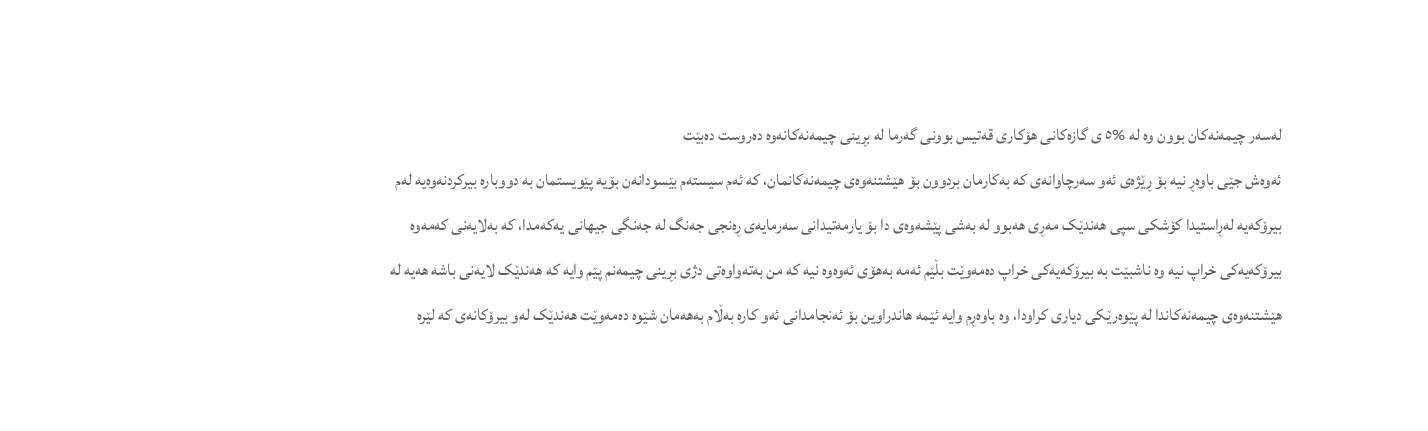لەسەر چیمەنەکان بوون وە لە %٥ ی گازەکانی هۆکاری قەتیس بوونی گەرما لە بڕینی چیمەنەکانەوە دەروست دەبێت
ئەوەش جێی باوەڕ نیە بۆ ڕێژەی ئەو سەرچاوانەی کە بەکارمان بردوون بۆ هێشتنەوەی چیمەنەکانمان، کە ئەم سیستەم بێسودانەن بۆیە پێویستمان بە دووبارە بیرکردنەوەیە لەم بیرۆکەیە لەڕاستیدا کۆشکی سپی هەندێک مەڕی هەبوو لە بەشی پێشەوەی دا بۆ یارمەتیدانی سەرمایەی ڕەنجی جەنگ لە جەنگی جیهانی یەکەمدا، کە بەلایەنی کەمەوە بیرۆکەیەکی خراپ نیە وە ناشبێت بە بیرۆکەیەکی خراپ دەمەوێت بڵێم ئەمە بەهۆی ئەوەوە نیە کە من بەتەواوەتی دژی بڕینی چیمەنم پێم وایە کە هەندێک لایەنی باشە هەیە لە هێشتنەوەی چیمەنەکاندا لە پێوەرێکی دیاری کراودا، وە باوەڕم وایە ئێمە هاندراوین بۆ ئەنجامدانی ئەو کارە بەڵام بەهەمان شێوە دەمەوێت هەندێک لەو بیرۆکانەی کە لێرە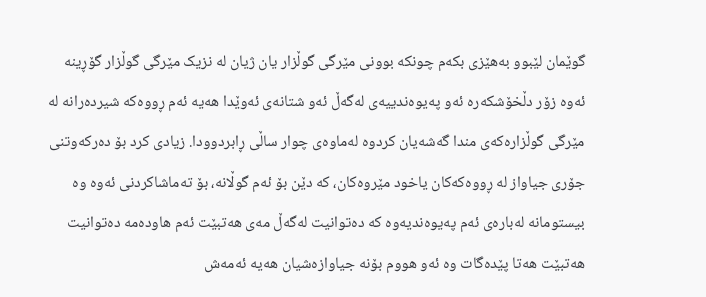گوێمان لێبوو بەهێزی بکەم چونکە بوونی مێرگی گوڵزار یان ژیان لە نزیک مێرگی گوڵزار گۆڕینە ئەوە زۆر دڵخۆشکەرە ئەو پەیوەندییەی لەگەڵ ئەو شتانەی ئەوێدا هەیە ئەم ڕووەکە شیردەرانە لە مێرگی گوڵزارەکەی مندا گەشەیان کردوە لەماوەی چوار ساڵی ڕابردوودا. زیادی کرد بۆ دەرکەوتنی جۆری جیاواز لە ڕووەکەکان یاخود مێروەکان، کە دێن بۆ ئەم گوڵانە، بۆ تەماشاکردنی ئەوە وە بیستومانە لەبارەی ئەم پەیوەندیەوە کە دەتوانیت لەگەڵ مەی هەتبێت ئەم هاودەمە دەتوانیت هەتبێت هەتا پێدەگات وە ئەو هووم بۆنە جیاوازەشیان هەیە ئەمەش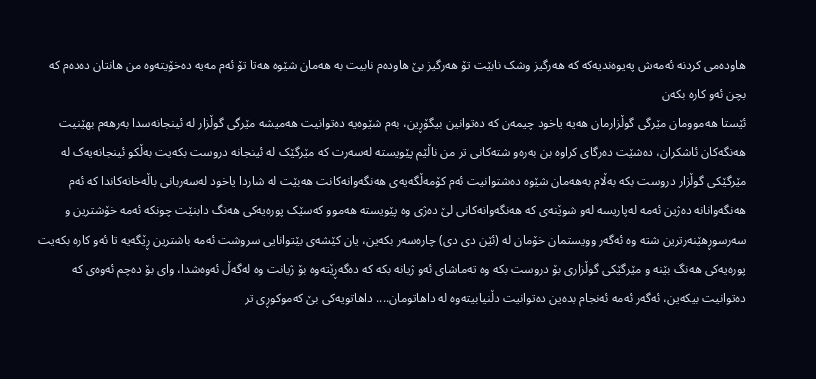هاودەمی کردنە ئەمەش پەیوەندیەکە کە هەرگیز وشک نابێت تۆ هەرگیز بێ هاودەم نابیت بە هەمان شێوە هەتا تۆ ئەم مەیە دەخۆیتەوە من هانتان دەدەم کە بچن ئەو کارە بکەن
ئێستا هەموومان مێرگی گوڵزارمان هەیە یاخود چیمەن کە دەتوانین بیگۆڕین، بەم شێوەیە دەتوانیت هەمیشە مێرگی گوڵزار لە ئینجانەسدا بەرهەم بهێنیت هەنگەکان ئاشکران، دەشێت دەرگای کراوە بن بەرەو شتەکانی تر من ناڵێم پێویستە لەسەرت کە مێرگێک لە ئینجانە دروست بکەیت بەڵکو ئینجانەیەک لە مێرگێکی گوڵزار دروست بکە بەڵام بەهەمان شێوە دەشتوانیت ئەم کۆمەڵگەیەی هەنگەوانەکانت هەبێت لە شاردا یاخود لەسەربانی باڵەخانەکاندا کە ئەم هەنگەوانانە دەژین ئەمە لەپاریسە لەو شوێنەی کە هەنگەوانەکانی لێ دەژی وە پێویستە هەموو کەسێک پورەیەکی هەنگ دابنێت چونکە ئەمە خۆشترین و سەرسوڕهێنەرترین شتە وە ئەگەر وویستمان خۆمان لە (ئێن دی دی) چارەسەر بکەین، یان کێشەی بێتوانایی سروشت ئەمە باشترین ڕێگەیە تا ئەو کارە بکەیت پورەیەکی هەنگ بێنە و مێرگێکی گوڵزاری بۆ دروست بکە وە تەماشای ئەو ژیانە بکە کە دەگەڕێتەوە بۆ ژیانت وە لەگەڵ ئەوەشدا، وای بۆ دەچم ئەوەی کە دەتوانیت بیکەین، ئەگەر ئەمە ئەنجام بدەین دەتوانیت دڵنیابیتەوە لە داهاتومان.... داهاتویەکی بێ کەموکوڕی تر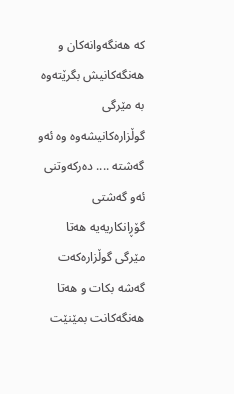کە هەنگەوانەکان و هەنگەکانیش بگرێتەوە بە مێرگی گوڵزارەکانیشەوە وە ئەو گەشتە .... دەرکەوتنی ئەو گەشتی گۆڕانکاریەیە هەتا مێرگی گوڵزارەکەت گەشە بکات و هەتا هەنگەکانت بمێنێت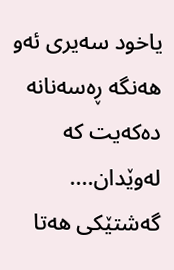یاخود سەیری ئەو هەنگە ڕەسەنانە دەکەیت کە لەوێدان.... گەشتێکی هەتا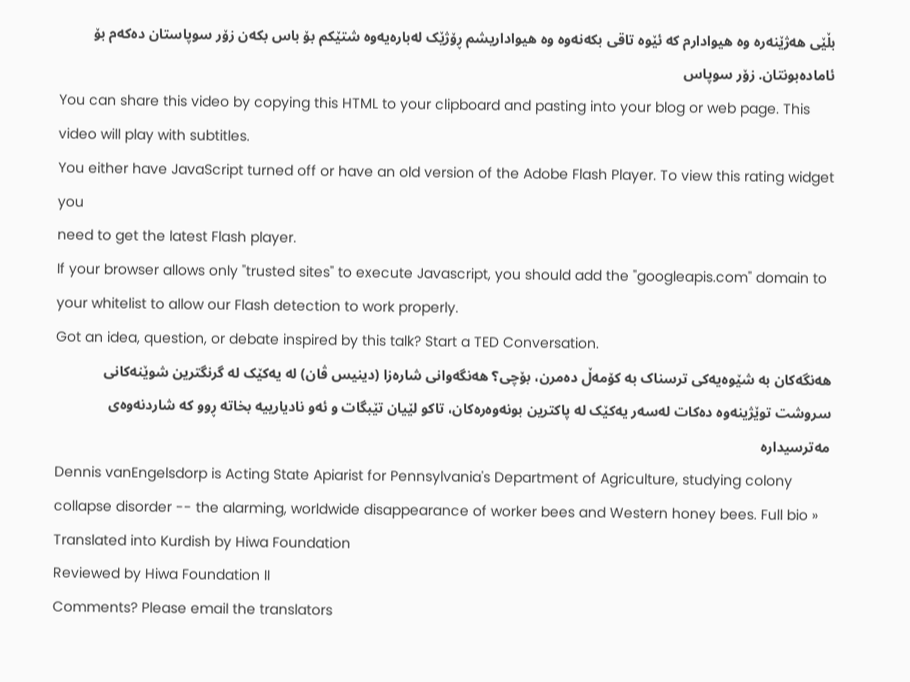بڵێی هەژێنەرە وە هیوادارم کە ئێوە تاقی بکەنەوە وە هیواداریشم ڕۆژێک لەبارەیەوە شتێکم بۆ باس بکەن زۆر سوپاستان دەکەم بۆ ئامادەبونتان. زۆر سوپاس
You can share this video by copying this HTML to your clipboard and pasting into your blog or web page. This video will play with subtitles.
You either have JavaScript turned off or have an old version of the Adobe Flash Player. To view this rating widget you
need to get the latest Flash player.
If your browser allows only "trusted sites" to execute Javascript, you should add the "googleapis.com" domain to your whitelist to allow our Flash detection to work properly.
Got an idea, question, or debate inspired by this talk? Start a TED Conversation.
هەنگەکان بە شێوەیەکی ترسناک بە کۆمەڵ دەمرن، بۆچی؟ هەنگەوانی شارەزا (دینیس ڤان) لە یەکێک لە گرنگترین شوێنەکانی سروشت توێژینەوە دەکات لەسەر یەکێک لە پاکترین بونەوەرەکان، تاکو لێیان تێبگات و ئەو نادیارییە بخاتە ڕوو کە شاردنەوەی مەترسیدارە
Dennis vanEngelsdorp is Acting State Apiarist for Pennsylvania's Department of Agriculture, studying colony collapse disorder -- the alarming, worldwide disappearance of worker bees and Western honey bees. Full bio »
Translated into Kurdish by Hiwa Foundation
Reviewed by Hiwa Foundation II
Comments? Please email the translators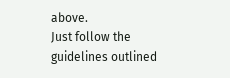above.
Just follow the guidelines outlined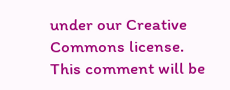under our Creative Commons license.
This comment will be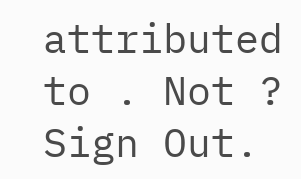attributed to . Not ? Sign Out.